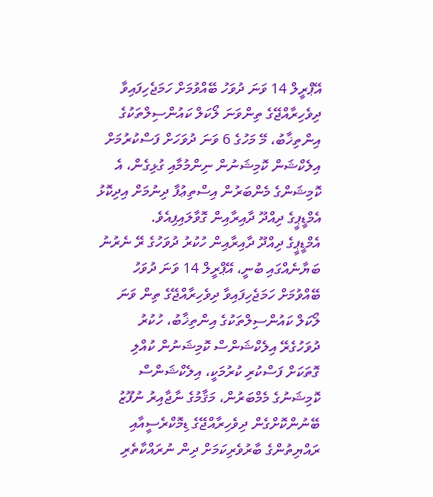އޭޕްރީލް 14 ވަނަ ދުވަހު ބޭއްވުމަށް ހަމަޖެހިފައިވާ ދިވެހިރާއްޖޭގެ ތިންވަނަ ލޯކަލް ކައުންސިލްތަކުގެ އިންތިޚާބު، މޭ މަހުގެ 6 ވަނަ ދުވަހަށް ފަސްކުރުމަށް އިލެކްޝަން ކޮމިޝަނުން ނިންމުމާއި ގުޅިގެން، އެ ކޮމިޝަންގެ މެންބަރުން އިސްތިޢުފާ ދިނުމަށް އިދިކޮޅު އެމްޑީޕީގެ ދިއްދޫ ދާއިރާއިން ގޮވާލައިފިއެވެ.
އެމްޑީޕީގެ ދިއްދޫ ދާއިރާއިން ހުކުރު ދުވަހުގެ ރޭ ނެރުނު ބަޔާނެއްގައި ބުނީ، އޭޕްރީލް 14 ވަނަ ދުވަހު ބޭއްވުމަށް ހަމަޖެހިފައިވާ ދިވެހިރާއްޖޭގެ ތިން ވަނަ ލޯކަލް ކައުންސިލްތަކުގެ އިންތިޚާބު، ހުކުރު ދުވަހުގެރޭ އިލެކްޝަންސް ކޮމިޝަނުން ކުއްލި ގޮތަކަށް ފަސްކުރި ކުރުމަކީ، އިލެކްޝަންސް ކޮމިޝަނުގެ މެމްބަރުން، މަޤާމުގެ ނާޖާއިރު ނުފޫޒު ބޭނުންކޮށްގެން ދިވެހިރާއްޖޭގެ ޑިމޮކްރެސީއާއި ރައްޔިތުންގެ ބާރުވެރިކަމަށް ދިން ނުރައްކާތެރި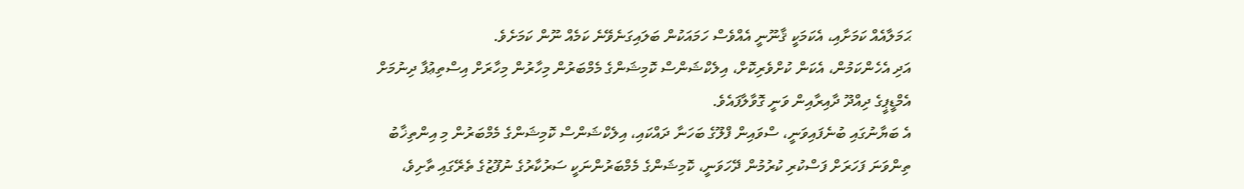ޙަމަލާއެއް ކަމަށާއި، އެކަމަކީ ޤާނޫނީ އެއްވެސް ހަމައަކުން ބަލައިގަނެވޭނެ ކަމެއް ނޫން ކަމަށެވެ.
އަދި އެހެންކަމުން، އެކަން ކުށްވެރިކޮށް، އިލެކްޝަންސް ކޮމިޝަންގެ މެމްބަރުން މިހާރުން މިހާރަށް އިސްތިޢުފާ ދިނުމަށް އެމްޑީޕީގެ ދިއްދޫ ދާއިރާއިން ވަނީ ގޮވާލާފައެވެ.
އެ ބަޔާނުގައި ބުނެފައިވަނީ، ސްވައިން ފްލޫގެ ބަހަނާ ދައްކައި، އިލެކްޝަންސް ކޮމިޝަންގެ މެމްބަރުން މި އިންތިޚާބު ތިންވަނަ ފަހަރަށް ފަސްކުރި ކުރުމުން ދޭހަވަނީ، ކޮމިޝަންގެ މެމްބަރުންނަކީ ސަރުކާރުގެ ނުފޫޒުގެ ތެރޭގައި ތާށިވެ،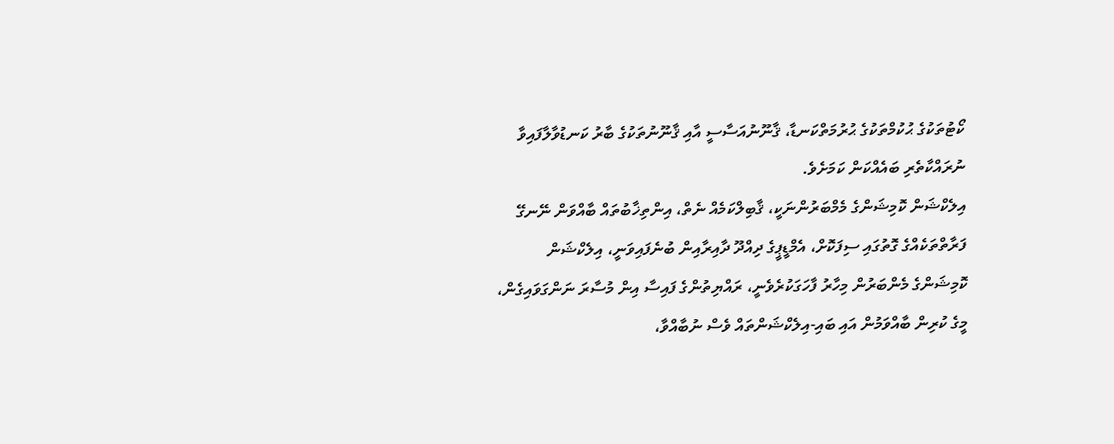ކޯޓުތަކުގެ ޙުކުމްތަކުގެ ޙުރުމަތްކަނޑާ، ޤާނޫނުއަސާސީ އާއި ޤާނޫނުތަކުގެ ބާރު ކަނޑުވާލާފައިވާ ނުރައްކާތެރި ބައެއްކަން ކަމަށެވެ.
އިލެކްޝަން ކޮމިޝަންގެ މެމްބަރުންނަކީ، ޤާބިލްކަމެއް ނެތް، އިންތިޚާބުތައް ބާއްވަން ނޭނގޭ ފަރާތްތަކެއްގެ ގޮތުގައި ސިފަކޮށް، އެމްޑީޕީގެ ދިއްދޫ ދާއިރާއިން ބުނެފައިވަނީ، އިލެކްޝަން ކޮމިޝަންގެ މެންބަރުން މިހާރު ފާހަގަކުރެވެނީ، ރައްޔިތުންގެ ފައިސާ އިން މުސާރަ ނަންގަވައިގެން، މީގެ ކުރިން ބާއްވަމުން އައި ބައި-އިލެކްޝަންތައް ވެސް ނުބާއްވާ،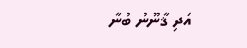އަދި ޤާނޫނު ބުނާ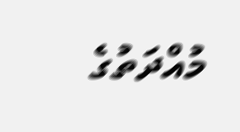މުއްދަތުގެ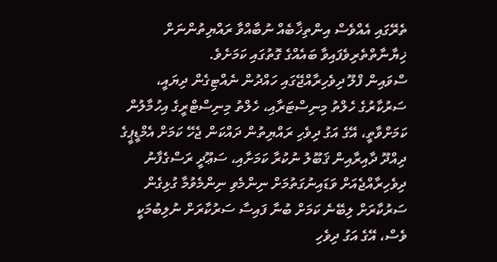ތެރޭގައި އެއްވެސް އިންތިޚާބެއް ނުބާއްވާ ރައްޔިތުންނަށް ޚިޔާނާތްތެރިވެފައިވާ ބައެއްގެ ގޮތުގައި ކަމަށެވެ.
ސްވައިން ފްލޫ ދިވެހިރާއްޖޭގައި ހައްދުން ނެއްޓިގެން ދިޔައީ، ސަރުކާރުގެ ހެލްތު މިނިސްޓަރާއި، ހެލްތު މިނިސްޓްރީގެ އިހުމާލުން ކަމަށްވާތީ، އޭގެ އަގު ދިވެހި ރައްޔިތުން ދައްކަން ޖެހޭ ކަމަށް އެމްޑީޕީގެ ދިއްދޫ ދާއިރާއިން ޤަބޫލު ނުކުރާ ކަމަށާއި، ސަޢޫދީ ރަސްގެފާނު ދިވެހިރާއްޖެއަށް ވަޑައިނުގަތުމަށް ނިންމެވި ނިންމެވުމާ ގުޅިގެން ސަރުކާރަށް ލިބޭނެ ކަމަށް ބުނާ ފައިސާ ސަރުކާރަށް ނުލިބުމަކީ ވެސް، އޭގެ އަގު ދިވެހި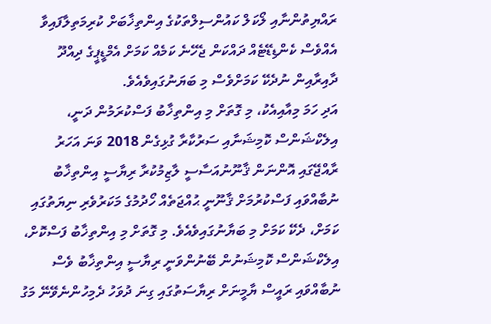ރައްޔިތުންނާއި ލޯކަލް ކައުންސިލްތަކުގެ އިންތިޚާބަށް ކުރިމަތިލާފައިވާ އެއްވެސް ކެންޑިޑޭޓެއް ދައްކަން ޖެހޭނެ ކަމެއް ކަމަށް އެމްޑީޕީގެ ދިއްދޫ ދާއިރާއިން ނުދެކޭ ކަމަށްވެސް މި ބަޔަނުގައިވެއެވެ.
އަދި ހަމަ މިއާއިއެކު، މި ގޮތަށް މި އިންތިޚާބު ފަސްކުރަމުން ދަނީ، އިލެކްޝަންސް ކޮމިޝަނާއި ސަރުކާރާ ގުޅިގެން 2018 ވަނަ އަހަރު ރާއްޖޭގައި އޮންނަން ޤާނޫނުއަސާސީ ލާޒިމުކުރާ ރިޔާސީ އިންތިޚާބު ނުބާއްވައި ފަސްކުރުމަށް ޤާނޫނީ ޙުއްޖަތެއް ހޯދުމުގެ މަކަރުވެރި ނިޔަތުގައި ކަމަށް، ދެކޭ ކަމަށް މި ބަޔާނުގައިވެއެވެ. މި ގޮތަށް މި އިންތިޚާބު ފަސްކޮށް، އިލެކްޝަންސް ކޮމިޝަނުން ބޭނުންވަނީ ރިޔާސީ އިންތިޚާބު ވެސް ނުބާއްވައި ރައީސް ޔާމީނަށް ރިޔާސަތުގައި ގިނަ ދުވަހު ދެމިހުންނެވޭނޭ މަގު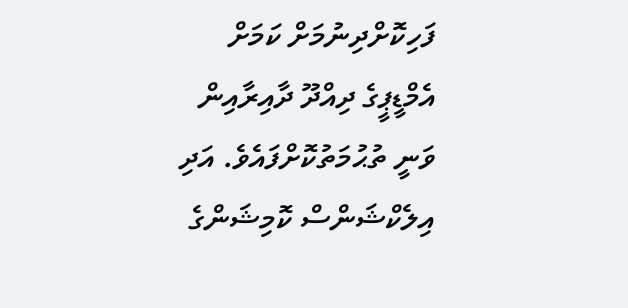ފަހިކޮށްދިނުމަށް ކަމަށް އެމްޑީޕީގެ ދިއްދޫ ދާއިރާއިން ވަނީ ތުޙުމަތުކޮށްފައެވެ. އަދި އިލެކްޝަންސް ކޮމިޝަންގެ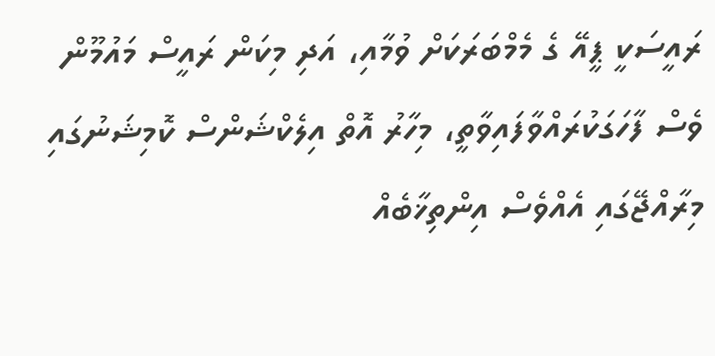ރައީސަކީ ޕީއޭ ގެ މެމްބަރަކަށް ވުމާއި، އަދި މިކަން ރައީސް މައުމޫން ވެސް ފާހަގަކުރައްވާފައިވާތީ، މިހާރު އޮތް އިލެކްޝަންސް ކޮމިޝަނުގައި މިރާއްޖޭގައި އެއްވެސް އިންތިޚާބެއް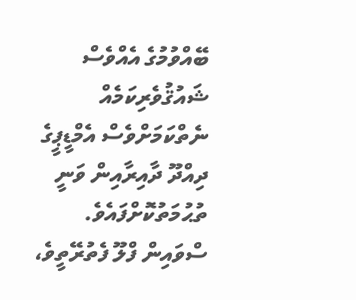ބޭއްވުމުގެ އެއްވެސް ޝައުޤުވެރިކަމެއް ނެތްކަމަށްވެސް އެމްޑީޕީގެ ދިއްދޫ ދާއިރާއިން ވަނީ ތުޙުމަތުކޮށްފައެވެ.
ސްވައިން ފްލޫ ފެތުރޭތީވެ،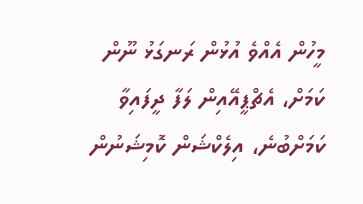މީހުން އެއްވެ އުޅުން ރަނގަޅު ނޫން ކަމަށް، އެޗްޕީއޭއިން ލަފާ ދީފައިވާ ކަމަށްބުނެ، އިލެކްޝަން ކޮމިޝަނުން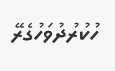ހުކުރުދުވަހުގެރޭ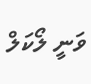ވަނީ ލޯކަލް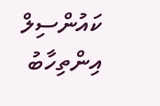ކައުންސިލް އިންތިހާބު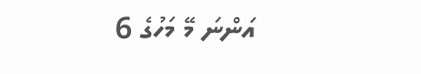އަންނަ މޭ މަހުގެ 6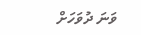ވަނަ ދުވަހަށް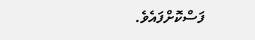ފަސްކޮށްފައެވެ.